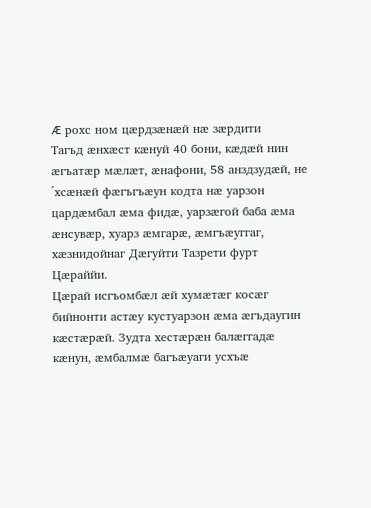Æ рохс ном цæрдзæнæй нæ зæрдити
Тагъд æнхæст кæнуй 40 бони, кæдæй нин æгъатæр мæлæт, æнафони, 58 анздзудæй, не ΄хсæнæй фæгъгъæун кодта нæ уарзон цардæмбал æма фидæ, уарзæгой баба æма æнсувæр, хуарз æмгарæ, æмгъæуггаг, хæзнидойнаг Дæгуйти Тазрети фурт Цæраййи.
Цæрай исгъомбæл æй хумæтæг косæг бийнонти астæу кустуарзон æма æгъдаугин кæстæрæй. Зудта хестæрæн балæггадæ кæнун, æмбалмæ багъæуаги усхъæ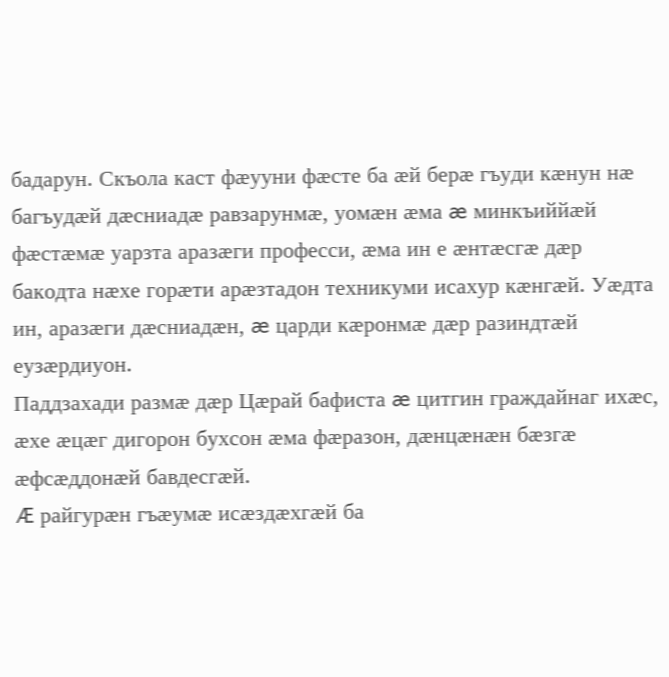бадарун. Скъола каст фæууни фæсте ба æй берæ гъуди кæнун нæ багъудæй дæсниадæ равзарунмæ, уомæн æма æ минкъиййæй фæстæмæ уарзта аразæги професси, æма ин е æнтæсгæ дæр бакодта нæхе горæти арæзтадон техникуми исахур кæнгæй. Уæдта ин, аразæги дæсниадæн, æ царди кæронмæ дæр разиндтæй еузæрдиуон.
Паддзахади размæ дæр Цæрай бафиста æ цитгин граждайнаг ихæс, æхе æцæг дигорон бухсон æма фæразон, дæнцæнæн бæзгæ æфсæддонæй бавдесгæй.
Æ райгурæн гъæумæ исæздæхгæй ба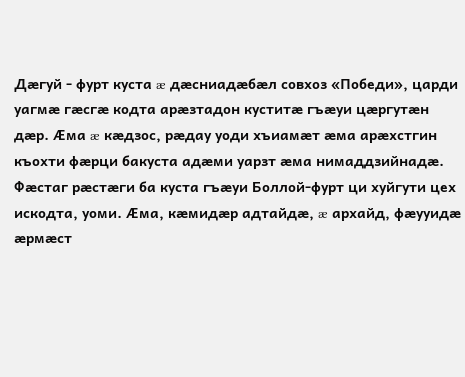Дæгуй - фурт куста æ дæсниадæбæл совхоз «Победи», царди уагмæ гæсгæ кодта арæзтадон куститæ гъæуи цæргутæн дæр. Æма æ кæдзос, рæдау уоди хъиамæт æма арæхстгин къохти фæрци бакуста адæми уарзт æма нимаддзийнадæ. Фæстаг рæстæги ба куста гъæуи Боллой-фурт ци хуйгути цех искодта, уоми. Æма, кæмидæр адтайдæ, æ архайд, фæууидæ æрмæст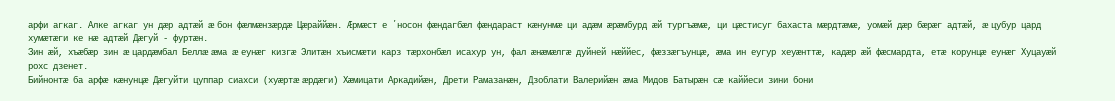арфи агкаг. Алке агкаг ун дæр адтæй æ бон фæлмæнзæрдæ Цæраййæн. Æрмæст е ΄носон фæндагбæл фæндараст кæнунмæ ци адæм æрæмбурд æй тургъæмæ, ци цæстисуг бахаста мæрдтæмæ, уомæй дæр бæрæг адтæй, æ цубур цард хумæтæги ке нæ адтæй Дæгуй - фуртæн.
Зин æй, хъæбæр зин æ цардæмбал Беллæ æма æ еунæг кизгæ Элитæн хъисмæти карз тæрхонбæл исахур ун, фал æнæмæлгæ дуйней нæййес, фæззæгъунцæ, æма ин еугур хеуæнттæ, кадæр æй фæсмардта, етæ корунцæ еунæг Хуцауæй рохс дзенет.
Бийнонтæ ба арфæ кæнунцæ Дæгуйти цуппар сиахси (хуæртæ æрдæги) Хæмицати Аркадийæн, Дрети Рамазанæн, Дзоблати Валерийæн æма Мидов Батырæн сæ каййеси зини бони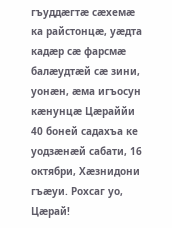гъуддæгтæ сæхемæ ка райстонцæ, уæдта кадæр сæ фарсмæ балæудтæй сæ зини, уонæн, æма игъосун кæнунцæ Цæраййи 40 боней садахъа ке уодзæнæй сабати, 16 октябри, Хæзнидони гъæуи. Рохсаг уо, Цæрай!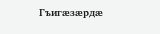Гъигæзæрдæ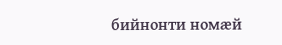бийнонти номæй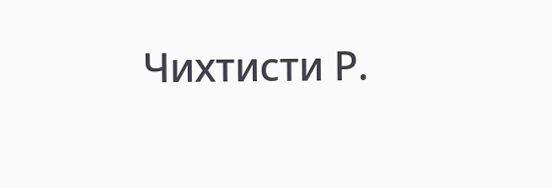Чихтисти Р.